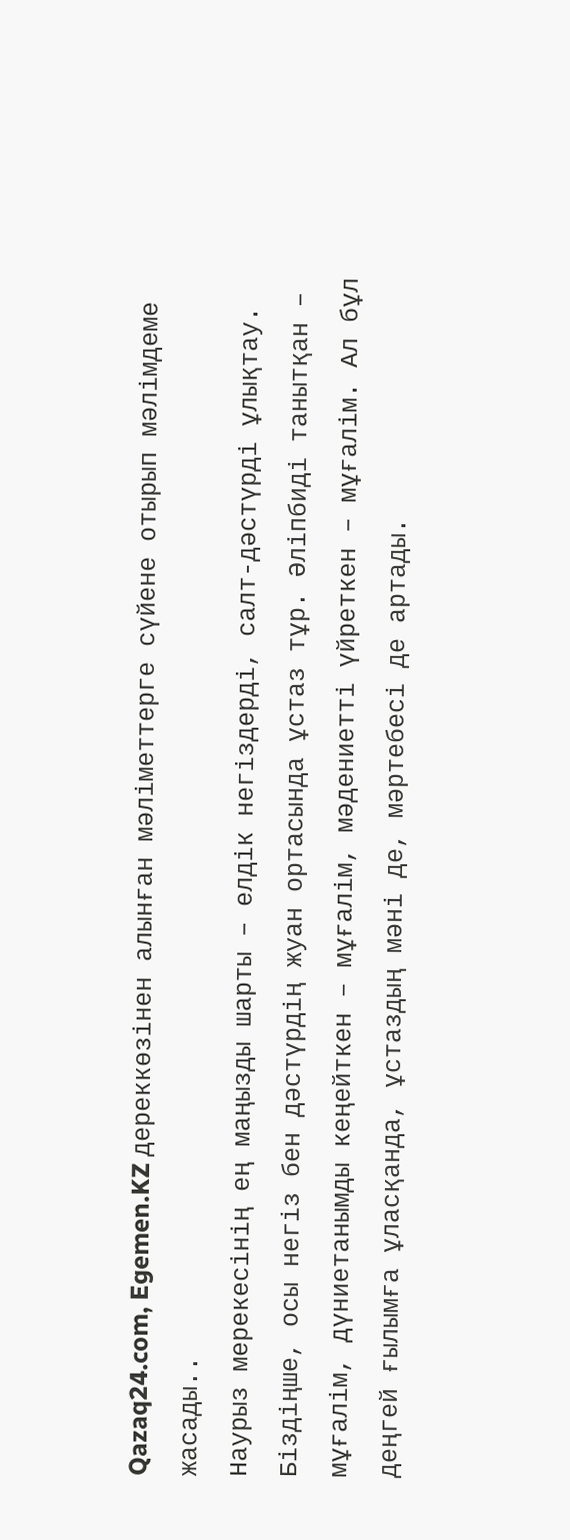Qazaq24.com, Egemen.KZ дереккөзінен алынған мәліметтерге сүйене отырып мәлімдеме жасады..
Наурыз мерекесінің ең маңызды шарты – елдік негіздерді, салт-дәстүрді ұлықтау. Біздіңше, осы негіз бен дәстүрдің жуан ортасында ұстаз тұр. Әліпбиді танытқан – мұғалім, дүниетанымды кеңейткен – мұғалім, мәдениетті үйреткен – мұғалім. Ал бұл деңгей ғылымға ұласқанда, ұстаздың мәні де, мәртебесі де артады.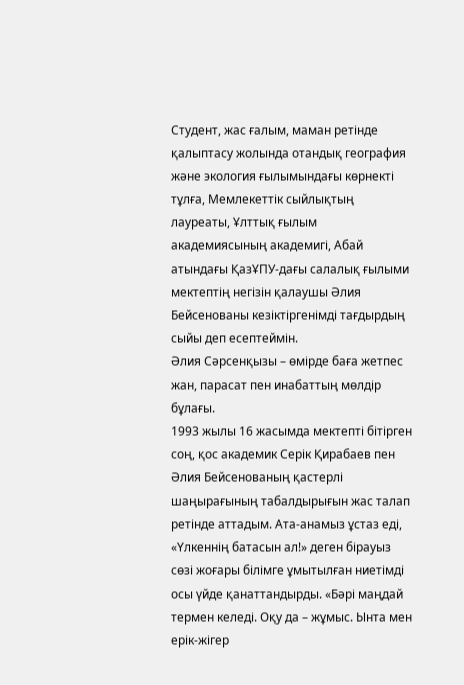Студент, жас ғалым, маман ретінде қалыптасу жолында отандық география және экология ғылымындағы көрнекті тұлға, Мемлекеттік сыйлықтың лауреаты, Ұлттық ғылым академиясының академигі, Абай атындағы ҚазҰПУ-дағы салалық ғылыми мектептің негізін қалаушы Әлия Бейсенованы кезіктіргенімді тағдырдың сыйы деп есептеймін.
Әлия Сәрсенқызы – өмірде баға жетпес жан, парасат пен инабаттың мөлдір бұлағы.
1993 жылы 16 жасымда мектепті бітірген соң, қос академик Серік Қирабаев пен Әлия Бейсенованың қастерлі шаңырағының табалдырығын жас талап ретінде аттадым. Ата-анамыз ұстаз еді, «Үлкеннің батасын ал!» деген бірауыз сөзі жоғары білімге ұмытылған ниетімді осы үйде қанаттандырды. «Бәрі маңдай термен келеді. Оқу да – жұмыс. Ынта мен ерік-жігер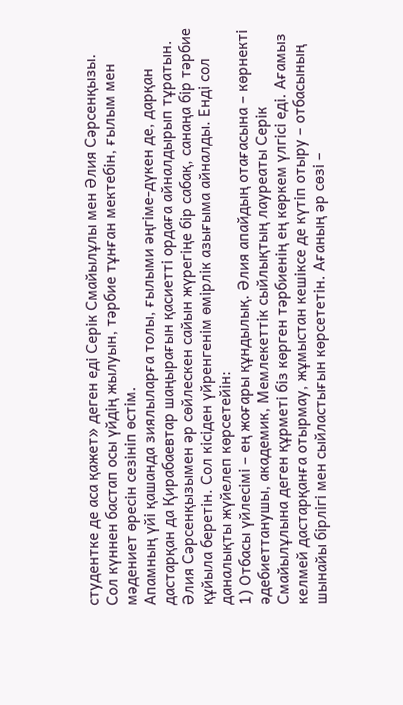студентке де аса қажет» деген еді Серік Смайылұлы мен Әлия Сәрсенқызы. Сол күннен бастап осы үйдің жылуын, тәрбие тұнған мектебін, ғылым мен мәдениет өресін сезініп өстім.
Апамның үйі қашанда зиялыларға толы, ғылыми әңгіме-дүкен де, дарқан дастарқан да Қирабаевтар шаңырағын қасиетті ордаға айналдырып тұратын. Әлия Сәрсенқызымен әр сөйлескен сайын жүрегіңе бір сабақ, санаңа бір тәрбие құйыла беретін. Сол кісіден үйренгенім өмірлік азығыма айналды. Енді сол даналықты жүйелеп көрсетейін:
1) Отбасы үйлесімі – ең жоғары құндылық. Әлия апайдың отағасына – көрнекті әдебиеттанушы, академик, Мемлекеттік сыйлықтың лауреаты Серік Смайылұлына деген құрметі біз көрген тәрбиенің ең көркем үлгісі еді. Ағамыз келмей дастарқанға отырмау, жұмыстан кешіксе де күтіп отыру – отбасының шынайы бірлігі мен сыйластығын көрсететін. Ағаның әр сөзі –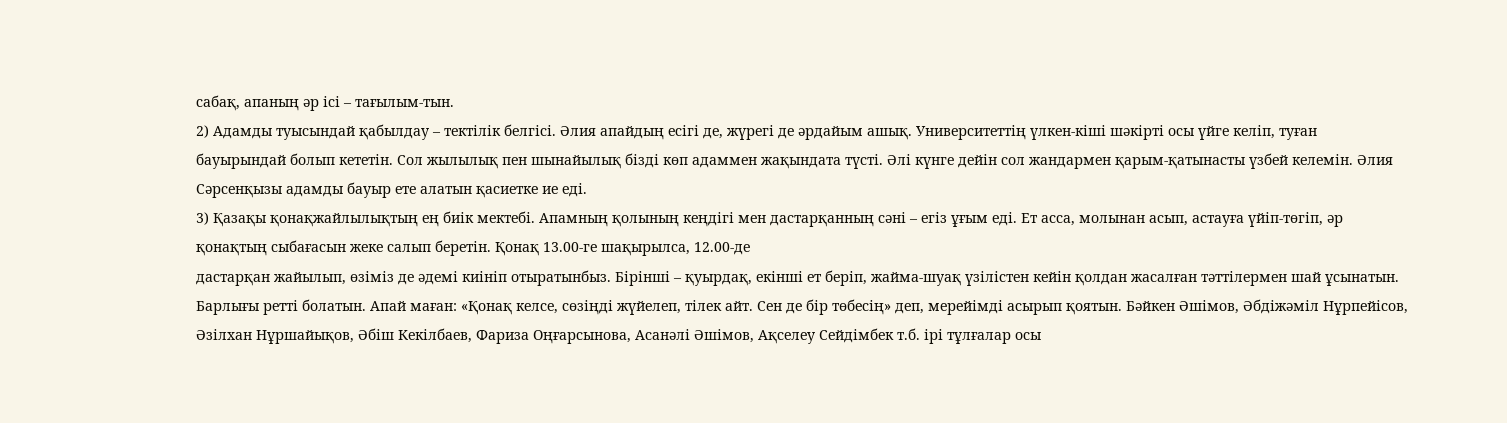сабақ, апаның әр ісі – тағылым-тын.
2) Адамды туысындай қабылдау – тектілік белгісі. Әлия апайдың есігі де, жүрегі де әрдайым ашық. Университеттің үлкен-кіші шәкірті осы үйге келіп, туған бауырындай болып кететін. Сол жылылық пен шынайылық бізді көп адаммен жақындата түсті. Әлі күнге дейін сол жандармен қарым-қатынасты үзбей келемін. Әлия Сәрсенқызы адамды бауыр ете алатын қасиетке ие еді.
3) Қазақы қонақжайлылықтың ең биік мектебі. Апамның қолының кеңдігі мен дастарқанның сәні – егіз ұғым еді. Ет асса, молынан асып, астауға үйіп-төгіп, әр қонақтың сыбағасын жеке салып беретін. Қонақ 13.00-ге шақырылса, 12.00-де
дастарқан жайылып, өзіміз де әдемі киініп отыратынбыз. Бірінші – қуырдақ, екінші ет беріп, жайма-шуақ үзілістен кейін қолдан жасалған тәттілермен шай ұсынатын. Барлығы ретті болатын. Апай маған: «Қонақ келсе, сөзіңді жүйелеп, тілек айт. Сен де бір төбесің» деп, мерейімді асырып қоятын. Бәйкен Әшімов, Әбдіжәміл Нұрпейісов, Әзілхан Нұршайықов, Әбіш Кекілбаев, Фариза Оңғарсынова, Асанәлі Әшімов, Ақселеу Сейдімбек т.б. ірі тұлғалар осы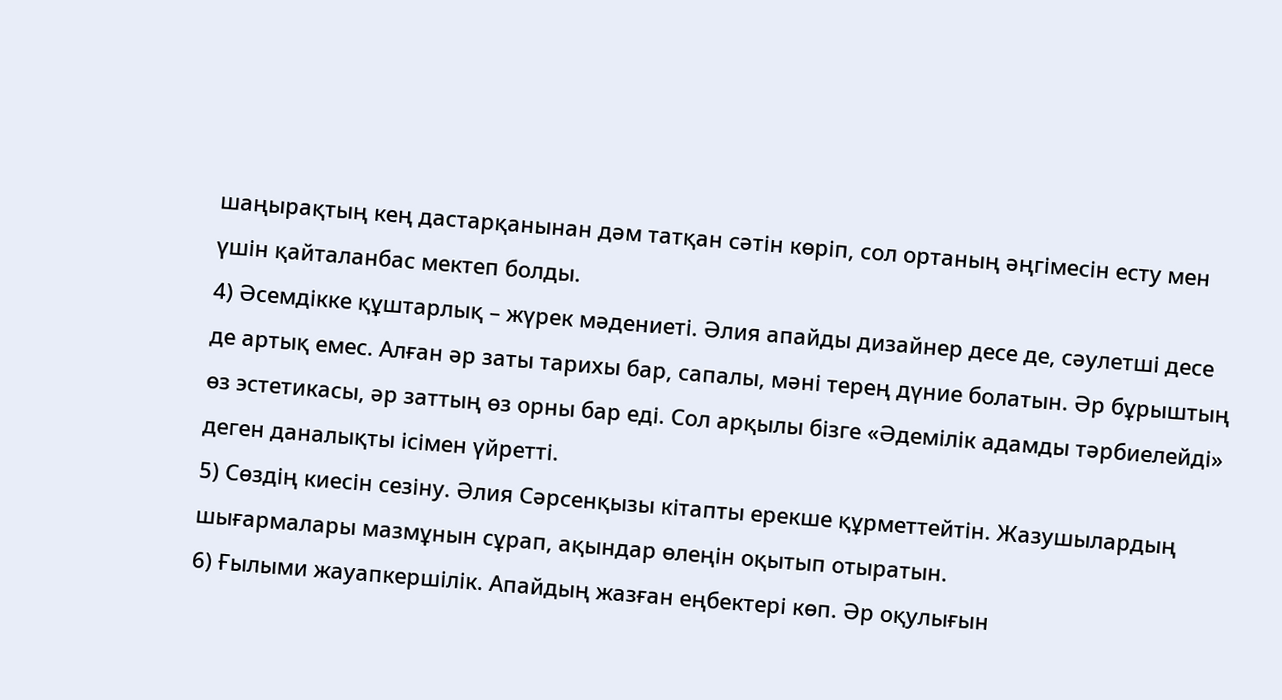шаңырақтың кең дастарқанынан дәм татқан сәтін көріп, сол ортаның әңгімесін есту мен үшін қайталанбас мектеп болды.
4) Әсемдікке құштарлық – жүрек мәдениеті. Әлия апайды дизайнер десе де, сәулетші десе де артық емес. Алған әр заты тарихы бар, сапалы, мәні терең дүние болатын. Әр бұрыштың өз эстетикасы, әр заттың өз орны бар еді. Сол арқылы бізге «Әдемілік адамды тәрбиелейді» деген даналықты ісімен үйретті.
5) Сөздің киесін сезіну. Әлия Сәрсенқызы кітапты ерекше құрметтейтін. Жазушылардың шығармалары мазмұнын сұрап, ақындар өлеңін оқытып отыратын.
6) Ғылыми жауапкершілік. Апайдың жазған еңбектері көп. Әр оқулығын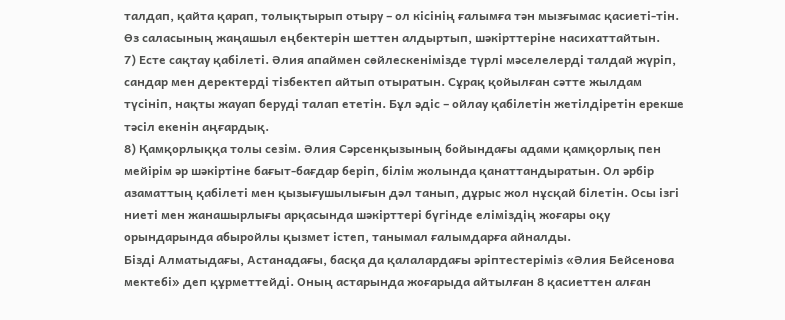талдап, қайта қарап, толықтырып отыру – ол кісінің ғалымға тән мызғымас қасиеті-тін. Өз саласының жаңашыл еңбектерін шеттен алдыртып, шәкірттеріне насихаттайтын.
7) Есте сақтау қабілеті. Әлия апаймен сөйлескенімізде түрлі мәселелерді талдай жүріп, сандар мен деректерді тізбектеп айтып отыратын. Сұрақ қойылған сәтте жылдам түсініп, нақты жауап беруді талап ететін. Бұл әдіс – ойлау қабілетін жетілдіретін ерекше тәсіл екенін аңғардық.
8) Қамқорлыққа толы сезім. Әлия Сәрсенқызының бойындағы адами қамқорлық пен мейірім әр шәкіртіне бағыт-бағдар беріп, білім жолында қанаттандыратын. Ол әрбір азаматтың қабілеті мен қызығушылығын дәл танып, дұрыс жол нұсқай білетін. Осы ізгі ниеті мен жанашырлығы арқасында шәкірттері бүгінде еліміздің жоғары оқу орындарында абыройлы қызмет істеп, танымал ғалымдарға айналды.
Бізді Алматыдағы, Астанадағы, басқа да қалалардағы әріптестеріміз «Әлия Бейсенова мектебі» деп құрметтейді. Оның астарында жоғарыда айтылған 8 қасиеттен алған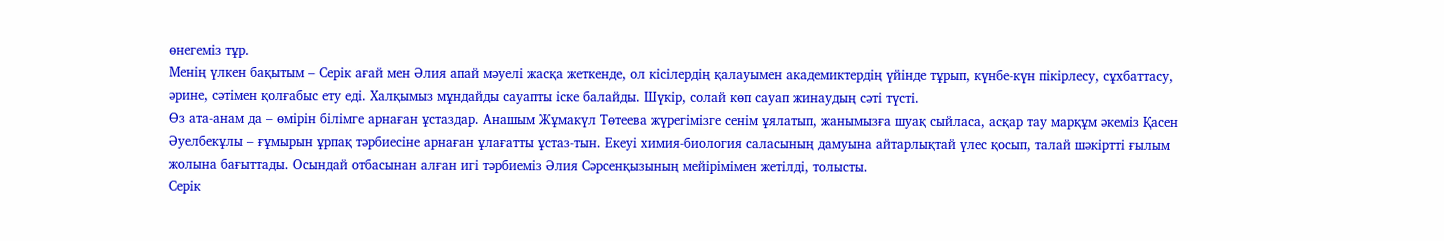өнегеміз тұр.
Менің үлкен бақытым – Серік ағай мен Әлия апай мәуелі жасқа жеткенде, ол кісілердің қалауымен академиктердің үйінде тұрып, күнбе-күн пікірлесу, сұхбаттасу, әрине, сәтімен қолғабыс ету еді. Халқымыз мұндайды сауапты іске балайды. Шүкір, солай көп сауап жинаудың сәті түсті.
Өз ата-анам да – өмірін білімге арнаған ұстаздар. Анашым Жұмакүл Төтеева жүрегімізге сенім ұялатып, жанымызға шуақ сыйласа, асқар тау марқұм әкеміз Қасен Әуелбекұлы – ғұмырын ұрпақ тәрбиесіне арнаған ұлағатты ұстаз-тын. Екеуі химия-биология саласының дамуына айтарлықтай үлес қосып, талай шәкіртті ғылым жолына бағыттады. Осындай отбасынан алған игі тәрбиеміз Әлия Сәрсенқызының мейірімімен жетілді, толысты.
Серік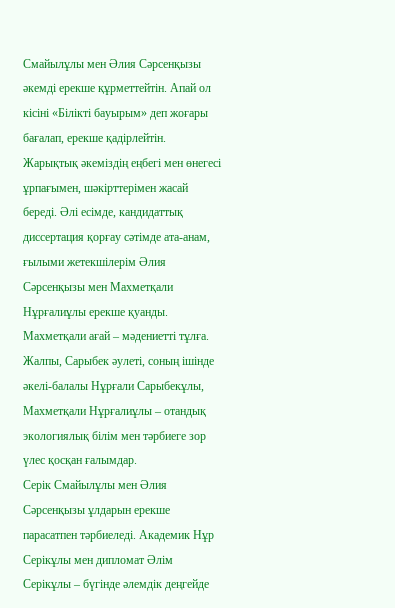Смайылұлы мен Әлия Сәрсенқызы әкемді ерекше құрметтейтін. Апай ол кісіні «Білікті бауырым» деп жоғары бағалап, ерекше қадірлейтін. Жарықтық әкеміздің еңбегі мен өнегесі ұрпағымен, шәкірттерімен жасай береді. Әлі есімде, кандидаттық диссертация қорғау сәтімде ата-анам, ғылыми жетекшілерім Әлия Сәрсенқызы мен Махметқали Нұрғалиұлы ерекше қуанды. Махметқали ағай – мәдениетті тұлға. Жалпы, Сарыбек әулеті, соның ішінде әкелі-балалы Нұрғали Сарыбекұлы, Махметқали Нұрғалиұлы – отандық экологиялық білім мен тәрбиеге зор үлес қосқан ғалымдар.
Серік Смайылұлы мен Әлия Сәрсенқызы ұлдарын ерекше парасатпен тәрбиеледі. Академик Нұр Серікұлы мен дипломат Әлім Серікұлы – бүгінде әлемдік деңгейде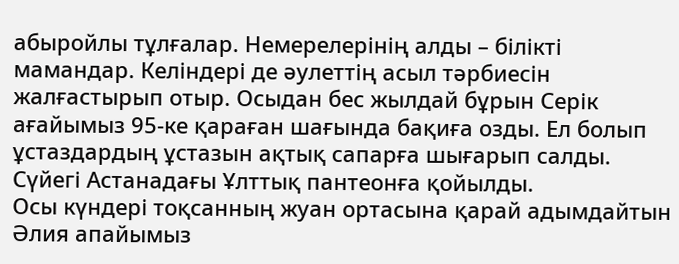абыройлы тұлғалар. Немерелерінің алды – білікті мамандар. Келіндері де әулеттің асыл тәрбиесін жалғастырып отыр. Осыдан бес жылдай бұрын Серік ағайымыз 95-ке қараған шағында бақиға озды. Ел болып ұстаздардың ұстазын ақтық сапарға шығарып салды. Сүйегі Астанадағы Ұлттық пантеонға қойылды.
Осы күндері тоқсанның жуан ортасына қарай адымдайтын Әлия апайымыз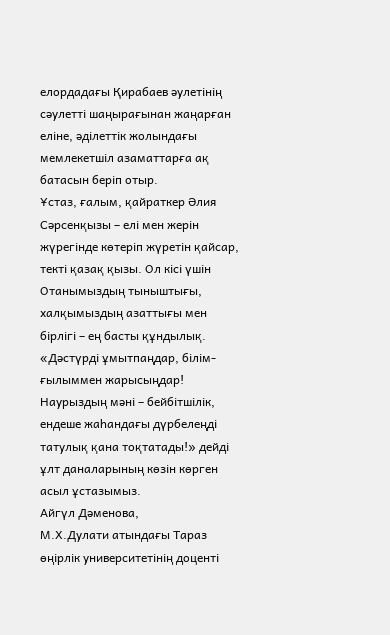елордадағы Қирабаев әулетінің сәулетті шаңырағынан жаңарған еліне, әділеттік жолындағы мемлекетшіл азаматтарға ақ батасын беріп отыр.
Ұстаз, ғалым, қайраткер Әлия Сәрсенқызы – елі мен жерін жүрегінде көтеріп жүретін қайсар, текті қазақ қызы. Ол кісі үшін Отанымыздың тыныштығы, халқымыздың азаттығы мен бірлігі – ең басты құндылық. «Дәстүрді ұмытпаңдар, білім-ғылыммен жарысыңдар! Наурыздың мәні – бейбітшілік, ендеше жаһандағы дүрбелеңді татулық қана тоқтатады!» дейді ұлт даналарының көзін көрген асыл ұстазымыз.
Айгүл Дәменова,
М.Х.Дулати атындағы Тараз өңірлік университетінің доценті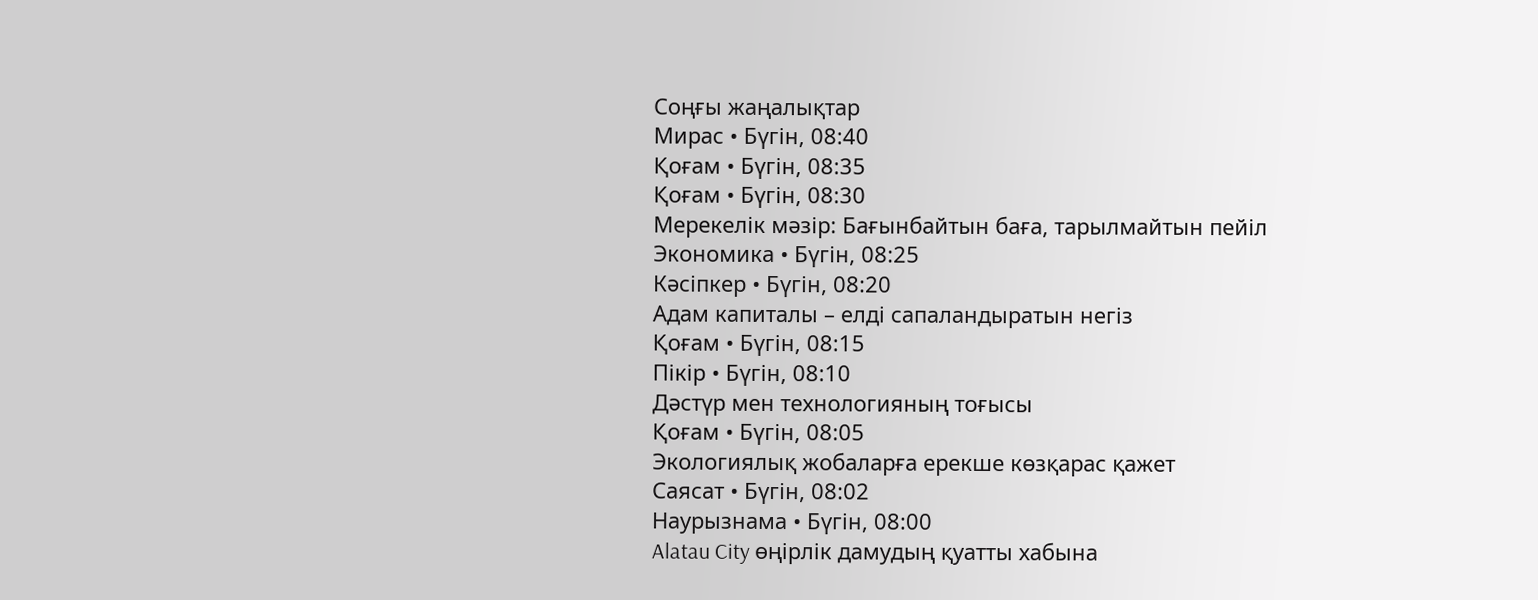Соңғы жаңалықтар
Мирас • Бүгін, 08:40
Қоғам • Бүгін, 08:35
Қоғам • Бүгін, 08:30
Мерекелік мәзір: Бағынбайтын баға, тарылмайтын пейіл
Экономика • Бүгін, 08:25
Кәсіпкер • Бүгін, 08:20
Адам капиталы – елді сапаландыратын негіз
Қоғам • Бүгін, 08:15
Пікір • Бүгін, 08:10
Дәстүр мен технологияның тоғысы
Қоғам • Бүгін, 08:05
Экологиялық жобаларға ерекше көзқарас қажет
Саясат • Бүгін, 08:02
Наурызнама • Бүгін, 08:00
Alatau City өңірлік дамудың қуатты хабына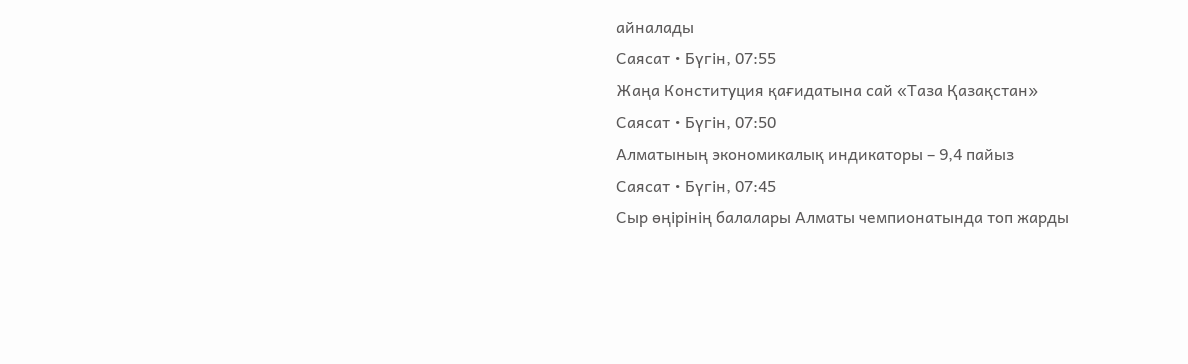айналады
Саясат • Бүгін, 07:55
Жаңа Конституция қағидатына сай «Таза Қазақстан»
Саясат • Бүгін, 07:50
Алматының экономикалық индикаторы – 9,4 пайыз
Саясат • Бүгін, 07:45
Сыр өңірінің балалары Алматы чемпионатында топ жарды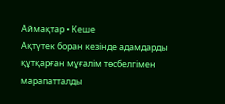Аймақтар • Кеше
Ақтүтек боран кезінде адамдарды құтқарған мұғалім төсбелгімен марапатталды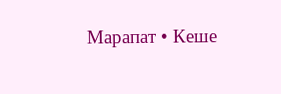Марапат • Кеше